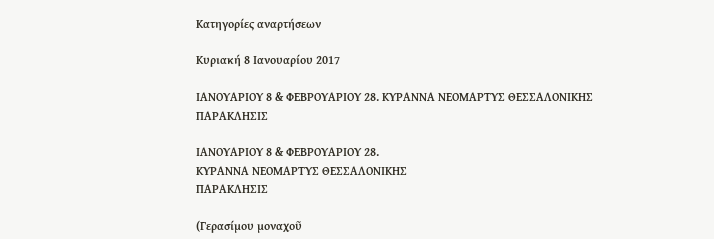Κατηγορίες αναρτήσεων

Κυριακή 8 Ιανουαρίου 2017

ΙΑΝΟΥΑΡΙΟΥ 8 & ΦΕΒΡΟΥΑΡΙΟΥ 28. ΚΥΡΑΝΝΑ ΝΕΟΜΑΡΤΥΣ ΘΕΣΣΑΛΟΝΙΚΗΣ ΠΑΡΑΚΛΗΣΙΣ

ΙΑΝΟΥΑΡΙΟΥ 8 & ΦΕΒΡΟΥΑΡΙΟΥ 28.
ΚΥΡΑΝΝΑ ΝΕΟΜΑΡΤΥΣ ΘΕΣΣΑΛΟΝΙΚΗΣ
ΠΑΡΑΚΛΗΣΙΣ

(Γερασίμου μοναχοῦ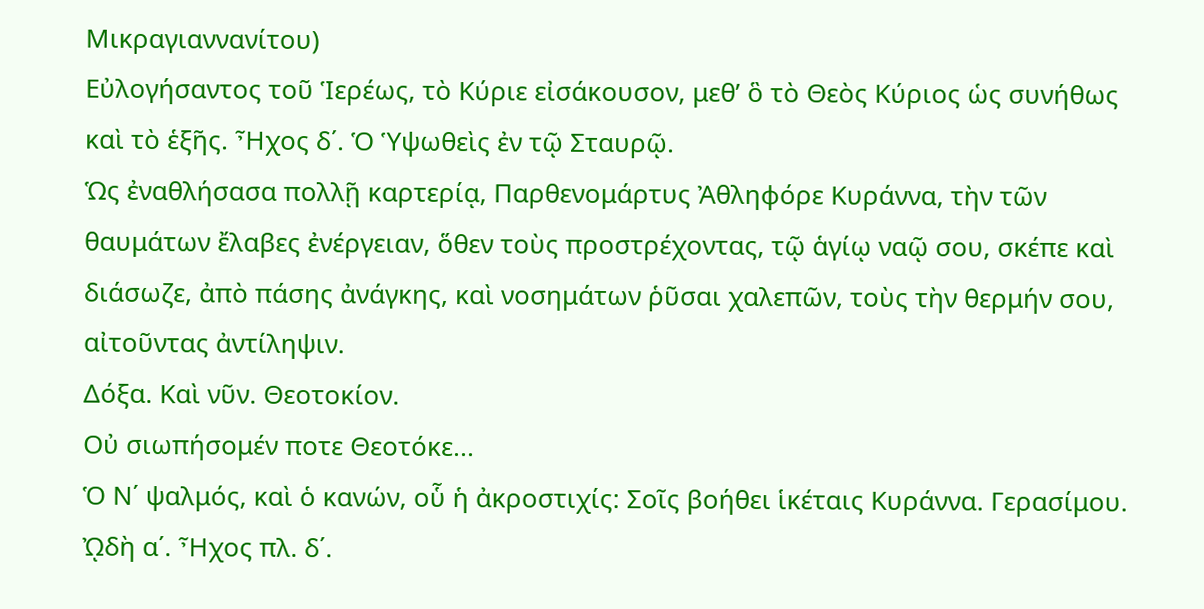Μικραγιαννανίτου)
Εὐλογήσαντος τοῦ Ἱερέως, τὸ Κύριε εἰσάκουσον, μεθ’ ὃ τὸ Θεὸς Κύριος ὡς συνήθως καὶ τὸ ἑξῆς. Ἦχος δ΄. Ὁ Ὑψωθεὶς ἐν τῷ Σταυρῷ.
Ὡς ἐναθλήσασα πολλῇ καρτερίᾳ, Παρθενομάρτυς Ἀθληφόρε Κυράννα, τὴν τῶν θαυμάτων ἔλαβες ἐνέργειαν, ὅθεν τοὺς προστρέχοντας, τῷ ἁγίῳ ναῷ σου, σκέπε καὶ διάσωζε, ἀπὸ πάσης ἀνάγκης, καὶ νοσημάτων ῥῦσαι χαλεπῶν, τοὺς τὴν θερμήν σου, αἰτοῦντας ἀντίληψιν.
Δόξα. Καὶ νῦν. Θεοτοκίον.
Οὐ σιωπήσομέν ποτε Θεοτόκε...
Ὁ Ν΄ ψαλμός, καὶ ὁ κανών, οὗ ἡ ἀκροστιχίς: Σοῖς βοήθει ἱκέταις Κυράννα. Γερασίμου.
ᾨδὴ α΄. Ἦχος πλ. δ΄.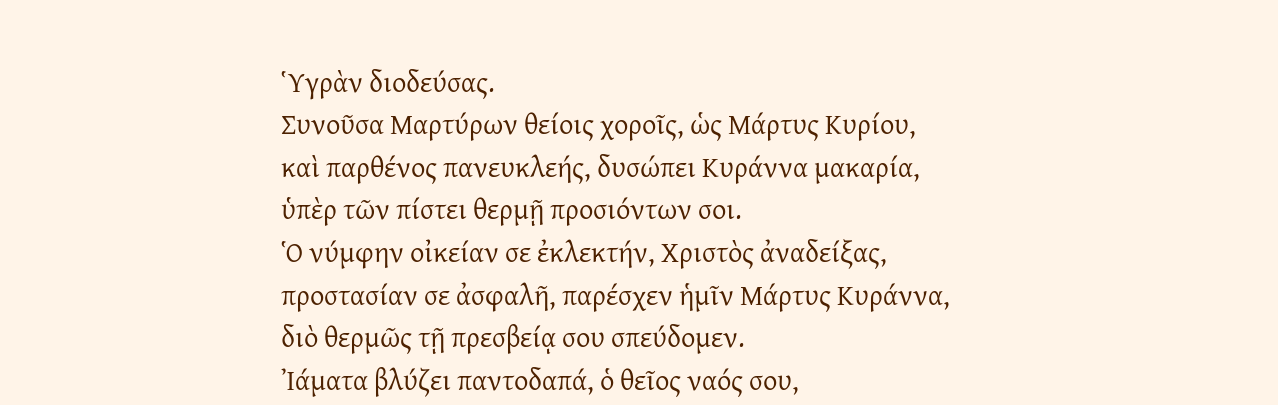Ὑγρὰν διοδεύσας.
Συνοῦσα Μαρτύρων θείοις χοροῖς, ὡς Μάρτυς Κυρίου, καὶ παρθένος πανευκλεής, δυσώπει Κυράννα μακαρία, ὑπὲρ τῶν πίστει θερμῇ προσιόντων σοι.
Ὁ νύμφην οἰκείαν σε ἐκλεκτήν, Χριστὸς ἀναδείξας, προστασίαν σε ἀσφαλῆ, παρέσχεν ἡμῖν Μάρτυς Κυράννα, διὸ θερμῶς τῇ πρεσβείᾳ σου σπεύδομεν.
Ἰάματα βλύζει παντοδαπά, ὁ θεῖος ναός σου,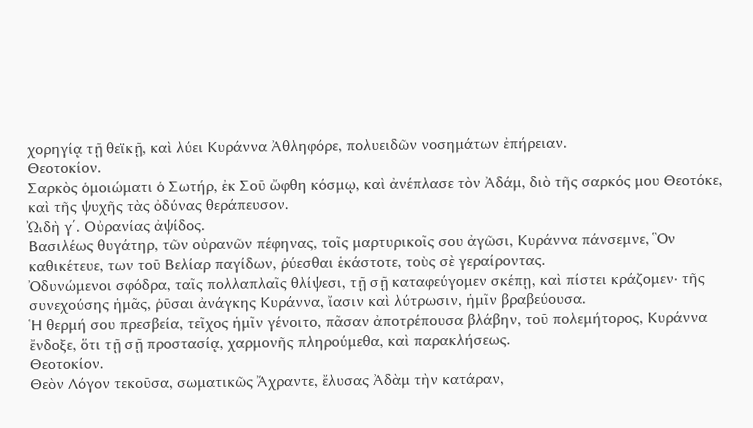χορηγίᾳ τῇ θεϊκῇ, καὶ λύει Κυράννα Ἀθληφόρε, πολυειδῶν νοσημάτων ἐπήρειαν.
Θεοτοκίον.
Σαρκὸς ὁμοιώματι ὁ Σωτήρ, ἐκ Σοῦ ὤφθη κόσμῳ, καὶ ἀνέπλασε τὸν Ἀδάμ, διὸ τῆς σαρκός μου Θεοτόκε, καὶ τῆς ψυχῆς τὰς ὀδύνας θεράπευσον.
ᾨδὴ γ΄. Οὐρανίας ἀψίδος.
Βασιλέως θυγάτηρ, τῶν οὐρανῶν πέφηνας, τοῖς μαρτυρικοῖς σου ἀγῶσι, Κυράννα πάνσεμνε, Ὃν καθικέτευε, των τοῦ Βελίαρ παγίδων, ῥύεσθαι ἑκάστοτε, τοὺς σὲ γεραίροντας.
Ὀδυνώμενοι σφόδρα, ταῖς πολλαπλαῖς θλίψεσι, τῇ σῇ καταφεύγομεν σκέπῃ, καὶ πίστει κράζομεν· τῆς συνεχούσης ἡμᾶς, ῥῦσαι ἀνάγκης Κυράννα, ἴασιν καὶ λύτρωσιν, ἡμῖν βραβεύουσα.
Ἡ θερμή σου πρεσβεία, τεῖχος ἡμῖν γένοιτο, πᾶσαν ἀποτρέπουσα βλάβην, τοῦ πολεμήτορος, Κυράννα ἔνδοξε, ὅτι τῇ σῇ προστασίᾳ, χαρμονῆς πληρούμεθα, καὶ παρακλήσεως.
Θεοτοκίον.
Θεὸν Λόγον τεκοῦσα, σωματικῶς Ἄχραντε, ἔλυσας Ἀδὰμ τὴν κατάραν,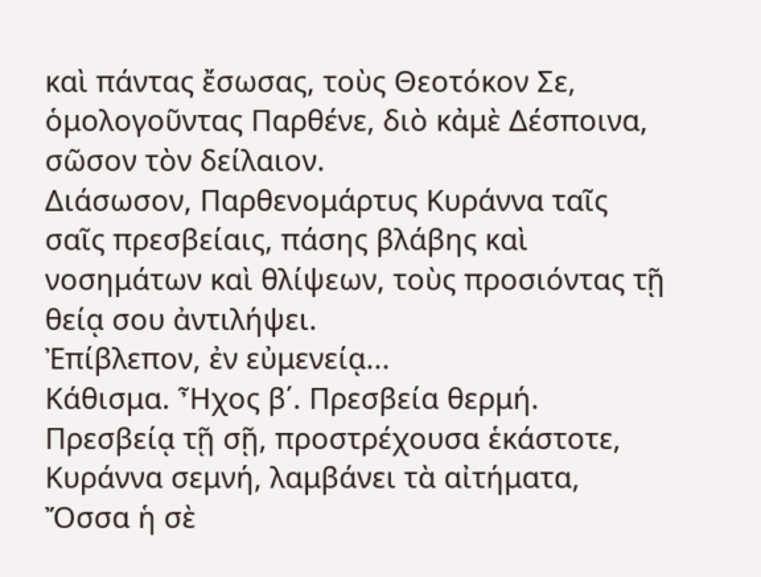καὶ πάντας ἔσωσας, τοὺς Θεοτόκον Σε, ὁμολογοῦντας Παρθένε, διὸ κἀμὲ Δέσποινα, σῶσον τὸν δείλαιον.
Διάσωσον, Παρθενομάρτυς Κυράννα ταῖς σαῖς πρεσβείαις, πάσης βλάβης καὶ νοσημάτων καὶ θλίψεων, τοὺς προσιόντας τῇ θείᾳ σου ἀντιλήψει.
Ἐπίβλεπον, ἐν εὐμενείᾳ...
Κάθισμα. Ἦχος β΄. Πρεσβεία θερμή.
Πρεσβείᾳ τῇ σῇ, προστρέχουσα ἑκάστοτε, Κυράννα σεμνή, λαμβάνει τὰ αἰτήματα, Ὄσσα ἡ σὲ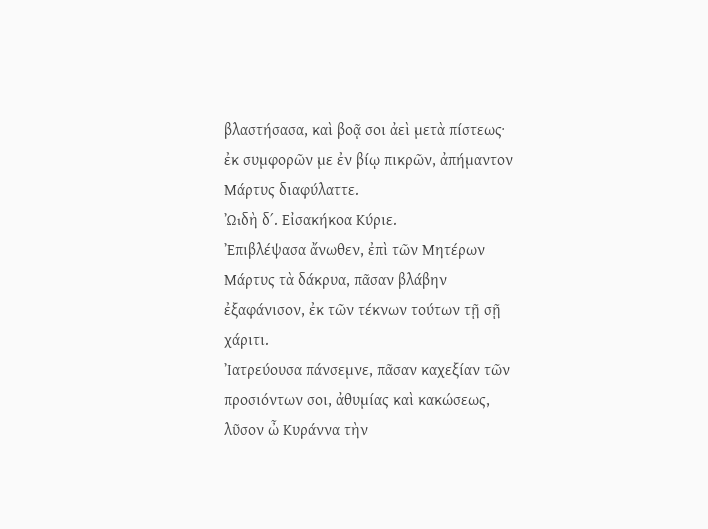βλαστήσασα, καὶ βοᾷ σοι ἀεὶ μετὰ πίστεως· ἐκ συμφορῶν με ἐν βίῳ πικρῶν, ἀπήμαντον Μάρτυς διαφύλαττε.
ᾨδὴ δ΄. Εἰσακήκοα Κύριε.
Ἐπιβλέψασα ἄνωθεν, ἐπὶ τῶν Μητέρων Μάρτυς τὰ δάκρυα, πᾶσαν βλάβην ἐξαφάνισον, ἐκ τῶν τέκνων τούτων τῇ σῇ χάριτι.
Ἰατρεύουσα πάνσεμνε, πᾶσαν καχεξίαν τῶν προσιόντων σοι, ἀθυμίας καὶ κακώσεως, λῦσον ὦ Κυράννα τὴν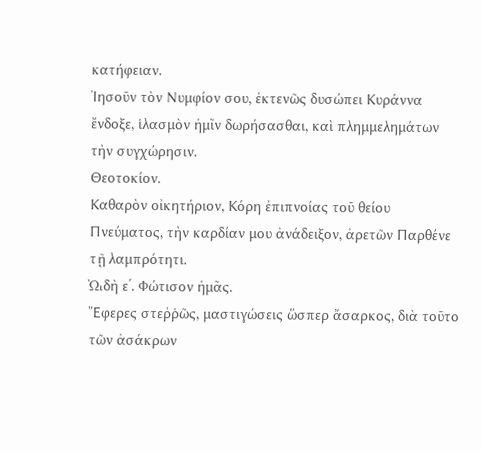κατήφειαν.
Ἰησοῦν τὸν Νυμφίον σου, ἐκτενῶς δυσώπει Κυράννα ἔνδοξε, ἱλασμὸν ἡμῖν δωρήσασθαι, καὶ πλημμελημάτων τὴν συγχώρησιν.
Θεοτοκίον.
Καθαρὸν οἰκητήριον, Κόρη ἐπιπνοίας τοῦ θείου Πνεύματος, τὴν καρδίαν μου ἀνάδειξον, ἀρετῶν Παρθένε τῇ λαμπρότητι.
ᾨδὴ ε΄. Φώτισον ἡμᾶς.
Ἔφερες στεῤῥῶς, μαστιγώσεις ὥσπερ ἄσαρκος, διὰ τοῦτο τῶν ἀσάκρων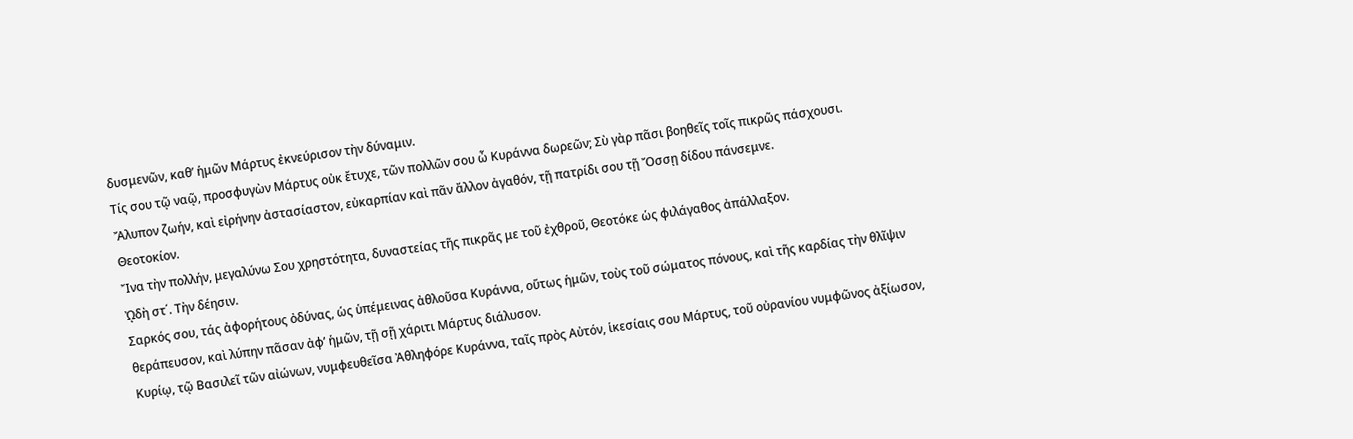δυσμενῶν, καθ’ ἡμῶν Μάρτυς ἐκνεύρισον τὴν δύναμιν.
Τίς σου τῷ ναῷ, προσφυγὼν Μάρτυς οὐκ ἔτυχε, τῶν πολλῶν σου ὦ Κυράννα δωρεῶν; Σὺ γὰρ πᾶσι βοηθεῖς τοῖς πικρῶς πάσχουσι.
Ἄλυπον ζωήν, καὶ εἰρήνην ἀστασίαστον, εὐκαρπίαν καὶ πᾶν ἄλλον ἀγαθόν, τῇ πατρίδι σου τῇ Ὄσσῃ δίδου πάνσεμνε.
Θεοτοκίον.
Ἴνα τὴν πολλήν, μεγαλύνω Σου χρηστότητα, δυναστείας τῆς πικρᾶς με τοῦ ἐχθροῦ, Θεοτόκε ὡς φιλάγαθος ἀπάλλαξον.
ᾨδὴ στ΄. Τὴν δέησιν.
Σαρκός σου, τάς ἀφορήτους ὀδύνας, ὡς ὑπέμεινας ἀθλοῦσα Κυράννα, οὕτως ἡμῶν, τοὺς τοῦ σώματος πόνους, καὶ τῆς καρδίας τὴν θλῖψιν θεράπευσον, καὶ λύπην πᾶσαν ἀφ’ ἡμῶν, τῇ σῇ χάριτι Μάρτυς διάλυσον.
Κυρίῳ, τῷ Βασιλεῖ τῶν αἰώνων, νυμφευθεῖσα Ἀθληφόρε Κυράννα, ταῖς πρὸς Αὐτόν, ἱκεσίαις σου Μάρτυς, τοῦ οὐρανίου νυμφῶνος ἀξίωσον,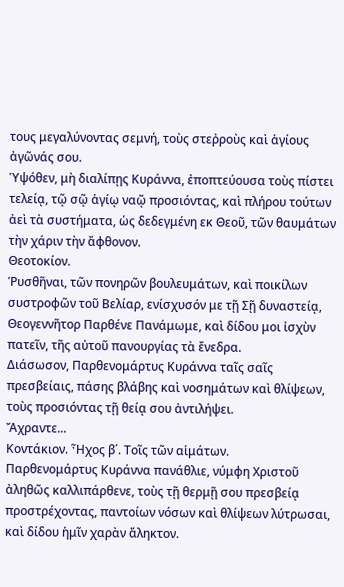τους μεγαλύνοντας σεμνή, τοὺς στεῤροὺς καὶ ἁγίους ἀγῶνάς σου.
Ὑψόθεν, μὴ διαλίπῃς Κυράννα, ἐποπτεύουσα τοὺς πίστει τελείᾳ, τῷ σῷ ἁγίῳ ναῷ προσιόντας, καὶ πλήρου τούτων ἀεὶ τὰ συστήματα, ὡς δεδεγμένη εκ Θεοῦ, τῶν θαυμάτων τὴν χάριν τὴν ἄφθονον.
Θεοτοκίον.
Ῥυσθῆναι, τῶν πονηρῶν βουλευμάτων, καὶ ποικίλων συστροφῶν τοῦ Βελίαρ, ενίσχυσόν με τῇ Σῇ δυναστείᾳ, Θεογεννῆτορ Παρθένε Πανάμωμε, καὶ δίδου μοι ἰσχὺν πατεῖν, τῆς αὐτοῦ πανουργίας τὰ ἔνεδρα.
Διάσωσον, Παρθενομάρτυς Κυράννα ταῖς σαῖς πρεσβείαις, πάσης βλάβης καὶ νοσημάτων καὶ θλίψεων, τοὺς προσιόντας τῇ θείᾳ σου ἀντιλήψει.
Ἄχραντε...
Κοντάκιον. Ἦχος β΄. Τοῖς τῶν αἱμάτων.
Παρθενομάρτυς Κυράννα πανάθλιε, νύμφη Χριστοῦ ἀληθῶς καλλιπάρθενε, τοὺς τῇ θερμῇ σου πρεσβείᾳ προστρέχοντας, παντοίων νόσων καὶ θλίψεων λύτρωσαι, καὶ δίδου ἡμῖν χαρὰν ἄληκτον.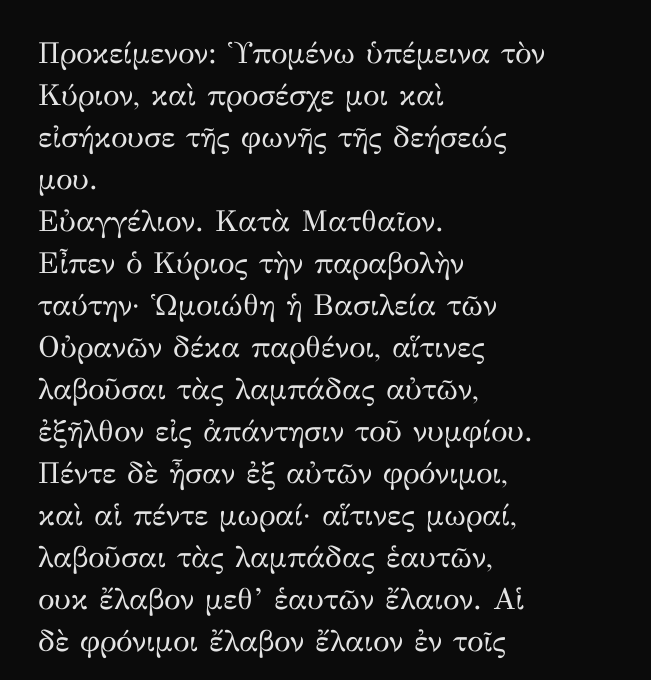Προκείμενον: Ὑπομένω ὑπέμεινα τὸν Κύριον, καὶ προσέσχε μοι καὶ εἰσήκουσε τῆς φωνῆς τῆς δεήσεώς μου.
Εὐαγγέλιον. Κατὰ Ματθαῖον.
Εἶπεν ὁ Κύριος τὴν παραβολὴν ταύτην· Ὡμοιώθη ἡ Βασιλεία τῶν Οὐρανῶν δέκα παρθένοι, αἵτινες λαβοῦσαι τὰς λαμπάδας αὐτῶν, ἐξῆλθον εἰς ἀπάντησιν τοῦ νυμφίου. Πέντε δὲ ἦσαν ἐξ αὐτῶν φρόνιμοι, καὶ αἱ πέντε μωραί· αἵτινες μωραί, λαβοῦσαι τὰς λαμπάδας ἑαυτῶν, ουκ ἔλαβον μεθ’ ἑαυτῶν ἔλαιον. Αἱ δὲ φρόνιμοι ἔλαβον ἔλαιον ἐν τοῖς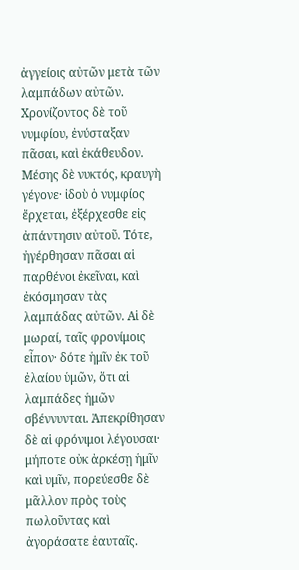ἀγγείοις αὐτῶν μετὰ τῶν λαμπάδων αὐτῶν. Χρονίζοντος δὲ τοῦ νυμφίου, ἐνύσταξαν πᾶσαι, καὶ ἐκάθευδον. Μέσης δὲ νυκτός, κραυγὴ γέγονε· ἰδοὺ ὁ νυμφίος ἔρχεται, ἐξέρχεσθε εἰς ἀπάντησιν αὐτοῦ. Τότε, ἠγέρθησαν πᾶσαι αἱ παρθένοι ἐκεῖναι, καὶ ἐκόσμησαν τὰς λαμπάδας αὐτῶν. Αἱ δὲ μωραί, ταῖς φρονίμοις εἶπον· δότε ἡμῖν ἐκ τοῦ ἐλαίου ὑμῶν, ὅτι αἱ λαμπάδες ἡμῶν σβέννυνται. Ἀπεκρίθησαν δὲ αἱ φρόνιμοι λέγουσαι· μήποτε οὐκ ἀρκέσῃ ἡμῖν καὶ υμῖν, πορεύεσθε δὲ μᾶλλον πρὸς τοὺς πωλοῦντας καὶ ἀγοράσατε ἑαυταῖς.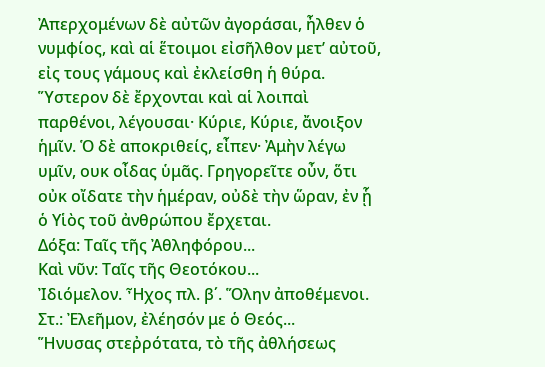Ἀπερχομένων δὲ αὐτῶν ἀγοράσαι, ἦλθεν ὁ νυμφίος, καὶ αἱ ἕτοιμοι εἰσῆλθον μετ’ αὐτοῦ, εἰς τους γάμους καὶ ἐκλείσθη ἡ θύρα. Ὕστερον δὲ ἔρχονται καὶ αἱ λοιπαὶ παρθένοι, λέγουσαι· Κύριε, Κύριε, ἄνοιξον ἡμῖν. Ὁ δὲ αποκριθείς, εἶπεν· Ἀμὴν λέγω υμῖν, ουκ οἶδας ὑμᾶς. Γρηγορεῖτε οὖν, ὅτι οὐκ οἴδατε τὴν ἡμέραν, οὐδὲ τὴν ὥραν, ἐν ᾗ ὁ Υἱὸς τοῦ ἀνθρώπου ἔρχεται.
Δόξα: Ταῖς τῆς Ἀθληφόρου...
Καὶ νῦν: Ταῖς τῆς Θεοτόκου...
Ἰδιόμελον. Ἦχος πλ. β΄. Ὅλην ἀποθέμενοι. Στ.: Ἐλεῆμον, ἐλέησόν με ὁ Θεός...
Ἥνυσας στεῤρότατα, τὸ τῆς ἀθλήσεως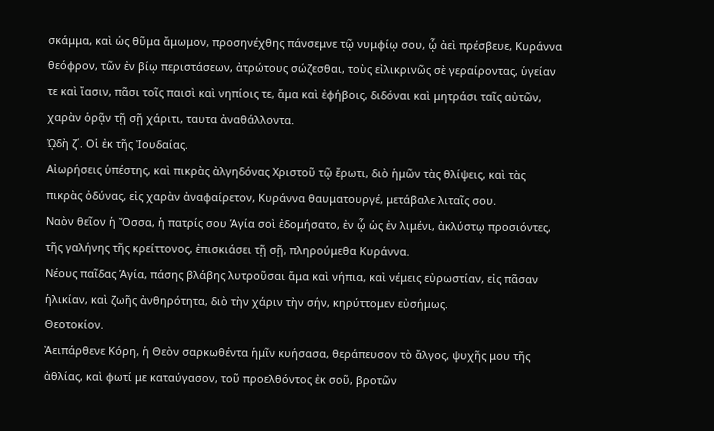σκάμμα, καὶ ὡς θῦμα ἄμωμον, προσηνέχθης πάνσεμνε τῷ νυμφίῳ σου, ᾧ ἀεὶ πρέσβευε, Κυράννα θεόφρον, τῶν ἐν βίῳ περιστάσεων, ἀτρώτους σώζεσθαι, τοὺς εἰλικρινῶς σὲ γεραίροντας, ὑγείαν τε καὶ ἴασιν, πᾶσι τοῖς παισὶ καὶ νηπίοις τε, ἅμα καὶ ἐφήβοις, διδόναι καὶ μητράσι ταῖς αὐτῶν, χαρὰν ὁρᾷν τῇ σῇ χάριτι, ταυτα ἀναθάλλοντα.
ᾨδὴ ζ΄. Οἱ ἐκ τῆς Ἰουδαίας.
Αἰωρήσεις ὑπέστης, καὶ πικρὰς ἀλγηδόνας Χριστοῦ τῷ ἔρωτι, διὸ ἡμῶν τὰς θλίψεις, καὶ τὰς πικρὰς ὀδύνας, εἰς χαρὰν ἀναφαίρετον, Κυράννα θαυματουργέ, μετάβαλε λιταῖς σου.
Ναὸν θεῖον ἡ Ὄσσα, ἡ πατρίς σου Ἁγία σοὶ ἐδομήσατο, ἐν ᾧ ὡς ἐν λιμένι, ἀκλύστῳ προσιόντες, τῆς γαλήνης τῆς κρείττονος, ἐπισκιάσει τῇ σῇ, πληρούμεθα Κυράννα.
Νέους παῖδας Ἁγία, πάσης βλάβης λυτροῦσαι ἅμα καὶ νήπια, καὶ νέμεις εὐρωστίαν, εἰς πᾶσαν ἡλικίαν, καὶ ζωῆς ἀνθηρότητα, διὸ τὴν χάριν τὴν σήν, κηρύττομεν εὐσήμως.
Θεοτοκίον.
Ἀειπάρθενε Κόρη, ἡ Θεὸν σαρκωθέντα ἡμῖν κυήσασα, θεράπευσον τὸ ἄλγος, ψυχῆς μου τῆς ἀθλίας, καὶ φωτί με καταύγασον, τοῦ προελθόντος ἐκ σοῦ, βροτῶν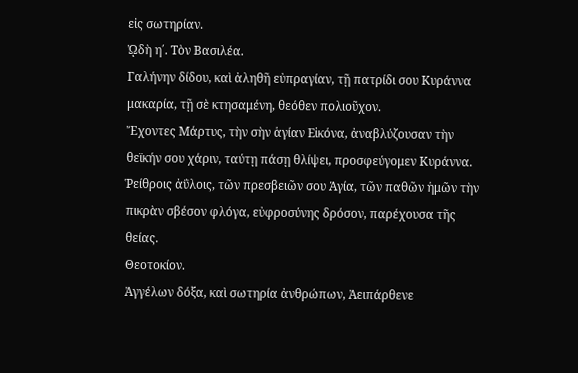εἰς σωτηρίαν.
ᾨδὴ η΄. Τὸν Βασιλέα.
Γαλήνην δίδου, καὶ ἀληθῆ εὐπραγίαν, τῇ πατρίδι σου Κυράννα μακαρία, τῇ σὲ κτησαμένη, θεόθεν πολιοῦχον.
Ἔχοντες Μάρτυς, τὴν σὴν ἁγίαν Εἰκόνα, ἀναβλύζουσαν τὴν θεϊκήν σου χάριν, ταύτῃ πάσῃ θλίψει, προσφεύγομεν Κυράννα.
Ῥείθροις ἀΰλοις, τῶν πρεσβειῶν σου Ἁγία, τῶν παθῶν ἡμῶν τὴν πικρὰν σβέσον φλόγα, εὐφροσύνης δρόσον, παρέχουσα τῆς θείας.
Θεοτοκίον.
Ἀγγέλων δόξα, καὶ σωτηρία ἀνθρώπων, Ἀειπάρθενε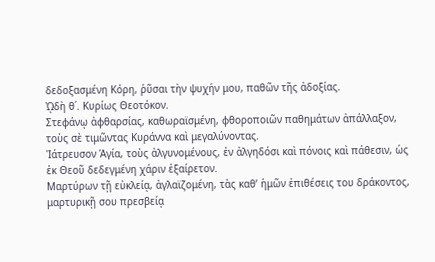δεδοξασμένη Κόρη, ῥῦσαι τὴν ψυχήν μου, παθῶν τῆς ἀδοξίας.
ᾨδὴ θ΄. Κυρίως Θεοτόκον.
Στεφάνῳ ἀφθαρσίας, καθωραϊσμένη, φθοροποιῶν παθημάτων ἀπάλλαξον, τοὺς σὲ τιμῶντας Κυράννα καὶ μεγαλύνοντας.
Ἰάτρευσον Ἁγία, τοὺς ἀλγυνομένους, ἐν ἀλγηδόσι καὶ πόνοις καὶ πάθεσιν, ὡς ἐκ Θεοῦ δεδεγμένη χάριν ἐξαίρετον.
Μαρτύρων τῇ εὐκλείᾳ, ἀγλαϊζομένη, τὰς καθ’ ἡμῶν ἐπιθέσεις του δράκοντος, μαρτυρικῇ σου πρεσβείᾳ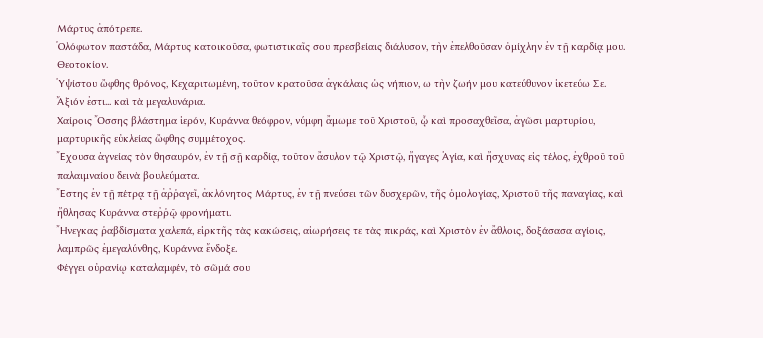Μάρτυς ἀπότρεπε.
Ὁλόφωτον παστάδα, Μάρτυς κατοικοῦσα, φωτιστικαῖς σου πρεσβείαις διάλυσον, τὴν ἐπελθοῦσαν ὀμίχλην ἐν τῇ καρδίᾳ μου.
Θεοτοκίον.
Ὑψίστου ὤφθης θρόνος, Κεχαριτωμένη, τοῦτον κρατοῦσα ἀγκάλαις ὡς νήπιον, ω τὴν ζωήν μου κατεύθυνον ἱκετεύω Σε.
Ἄξιόν ἐστι... καὶ τὰ μεγαλυνάρια.
Χαίροις Ὄσσης βλάστημα ἱερόν, Κυράννα θεόφρον, νύμφη ἄμωμε τοῦ Χριστοῦ, ᾧ καὶ προσαχθεῖσα, ἀγῶσι μαρτυρίου, μαρτυρικῆς εὐκλείας ὤφθης συμμέτοχος.
Ἔχουσα ἁγνείας τὸν θησαυρόν, ἐν τῇ σῇ καρδίᾳ, τοῦτον ἄσυλον τῷ Χριστῷ, ἤγαγες Ἁγία, καὶ ἤσχυνας εἰς τέλος, ἐχθροῦ τοῦ παλαιμναίου δεινὰ βουλεύματα.
Ἔστης ἐν τῇ πέτρᾳ τῇ ἀῤῥαγεῖ, ἀκλόνητος Μάρτυς, ἐν τῇ πνεύσει τῶν δυσχερῶν, τῆς ὁμολογίας, Χριστοῦ τῆς παναγίας, καὶ ἤθλησας Κυράννα στεῤῥῷ φρονήματι.
Ἤνεγκας ῥαβδίσματα χαλεπά, εἱρκτῆς τὰς κακώσεις, αἰωρήσεις τε τὰς πικράς, καὶ Χριστὸν ἐν ἄθλοις, δοξάσασα αγίοις, λαμπρῶς ἐμεγαλύνθης, Κυράννα ἔνδοξε.
Φέγγει οὐρανίῳ καταλαμφέν, τὸ σῶμά σου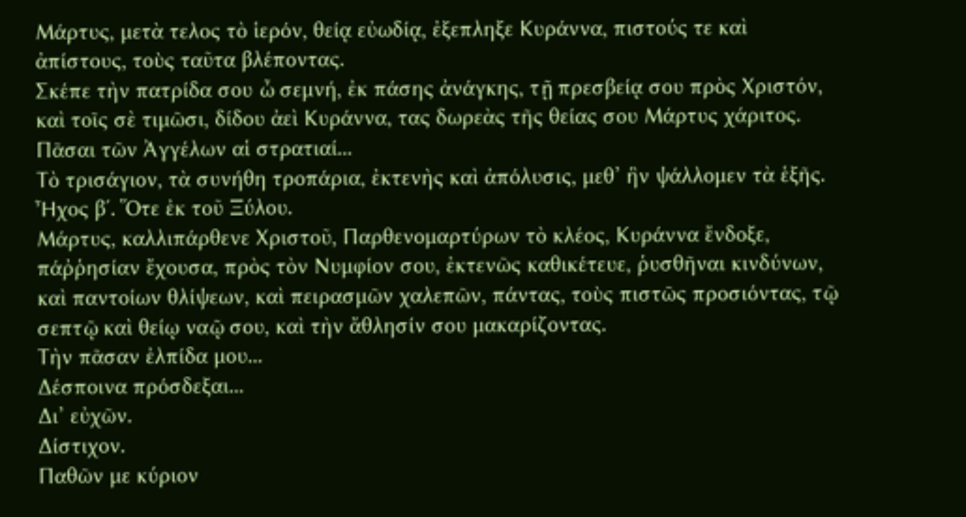Μάρτυς, μετὰ τελος τὸ ἱερόν, θείᾳ εὐωδίᾳ, ἐξεπληξε Κυράννα, πιστούς τε καὶ ἀπίστους, τοὺς ταῦτα βλέποντας.
Σκέπε τὴν πατρίδα σου ὦ σεμνή, ἐκ πάσης ἀνάγκης, τῇ πρεσβείᾳ σου πρὸς Χριστόν, καὶ τοῖς σὲ τιμῶσι, δίδου ἀεὶ Κυράννα, τας δωρεὰς τῆς θείας σου Μάρτυς χάριτος.
Πᾶσαι τῶν Ἀγγέλων αἱ στρατιαί...
Τὸ τρισάγιον, τὰ συνήθη τροπάρια, ἐκτενὴς καὶ ἀπόλυσις, μεθ’ ἣν ψάλλομεν τὰ ἑξῆς. Ἦχος β΄. Ὅτε ἐκ τοῦ Ξύλου.
Μάρτυς, καλλιπάρθενε Χριστοῦ, Παρθενομαρτύρων τὸ κλέος, Κυράννα ἔνδοξε, πάῤῥησίαν ἔχουσα, πρὸς τὸν Νυμφίον σου, ἐκτενῶς καθικέτευε, ῥυσθῆναι κινδύνων, καὶ παντοίων θλίψεων, καὶ πειρασμῶν χαλεπῶν, πάντας, τοὺς πιστῶς προσιόντας, τῷ σεπτῷ καὶ θείῳ ναῷ σου, καὶ τὴν ἄθλησίν σου μακαρίζοντας.
Τὴν πᾶσαν ἐλπίδα μου...
Δέσποινα πρόσδεξαι...
Δι’ εὐχῶν.
Δίστιχον.
Παθῶν με κύριον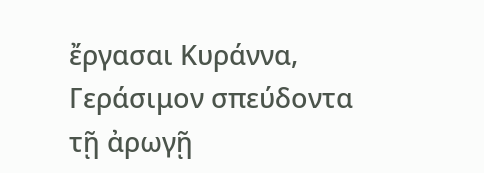ἔργασαι Κυράννα,
Γεράσιμον σπεύδοντα τῇ ἀρωγῇ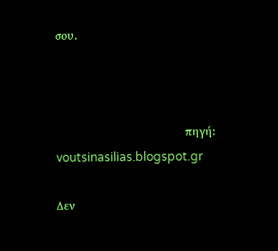σου.



                                           πηγή: voutsinasilias.blogspot.gr

Δεν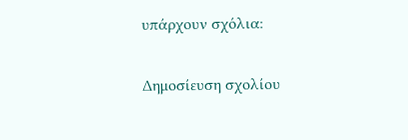υπάρχουν σχόλια:

Δημοσίευση σχολίου